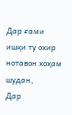Дар ғами ишқи ту охир нотавон хоҳам шудан,
Дар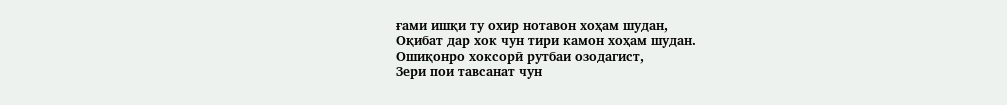ғами ишқи ту охир нотавон хоҳам шудан,
Оқибат дар хок чун тири камон хоҳам шудан.
Ошиқонро хоксорӣ рутбаи озодагист,
Зери пои тавсанат чун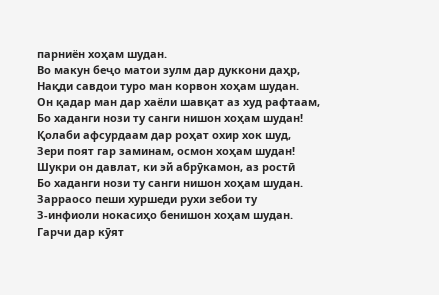парниён хоҳам шудан.
Во макун беҷо матои зулм дар дуккони даҳр,
Нақди савдои туро ман корвон хоҳам шудан.
Он қадар ман дар хаёли шавқат аз худ рафтаам,
Бо хаданги нози ту санги нишон хоҳам шудан!
Қолаби афсурдаам дар роҳат охир хок шуд,
Зери поят гар заминам, осмон хоҳам шудан!
Шукри он давлат, ки эй абрӯкамон, аз ростӣ
Бо хаданги нози ту санги нишон хоҳам шудан.
Зарраосо пеши хуршеди рухи зебои ту
З-инфиоли нокасиҳо бенишон хоҳам шудан.
Гарчи дар кӯят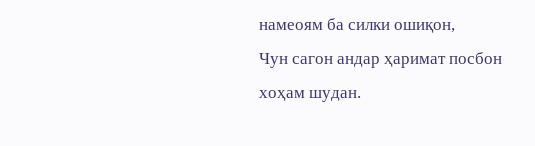намеоям ба силки ошиқон,
Чун сагон андар ҳаримат посбон хоҳам шудан.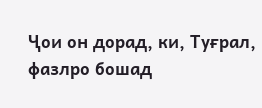Ҷои он дорад, ки, Туғрал, фазлро бошад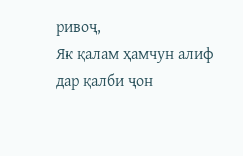ривоҷ,
Як қалам ҳамчун алиф дар қалби ҷон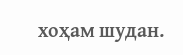хоҳам шудан.